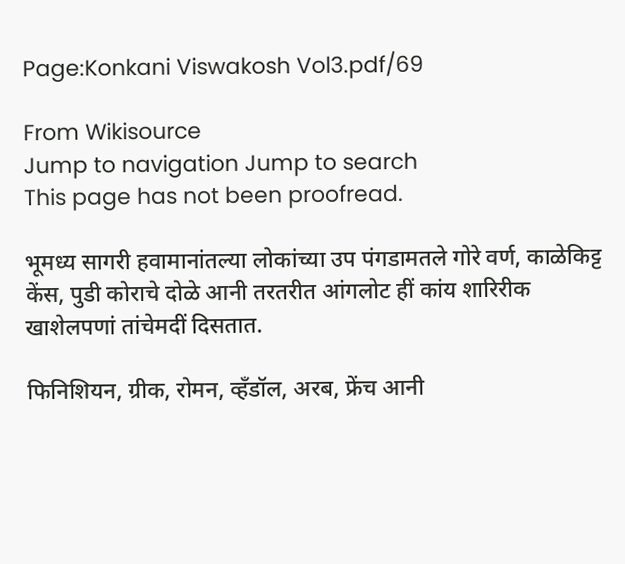Page:Konkani Viswakosh Vol3.pdf/69

From Wikisource
Jump to navigation Jump to search
This page has not been proofread.

भूमध्य सागरी हवामानांतल्या लोकांच्या उप पंगडामतले गोरे वर्ण, काळेकिट्ट केंस, पुडी कोराचे दोळे आनी तरतरीत आंगलोट हीं कांय शारिरीक खाशेलपणां तांचेमदीं दिसतात.

फिनिशियन, ग्रीक, रोमन, व्हँडॉल, अरब, फ्रेंच आनी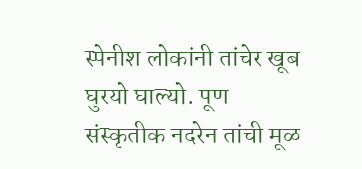स्पेनीश लोकांनी तांचेर खूब घुरयो घाल्यो. पूण संस्कृतीक नदरेन तांची मूळ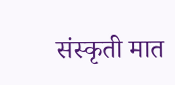संस्कृती मात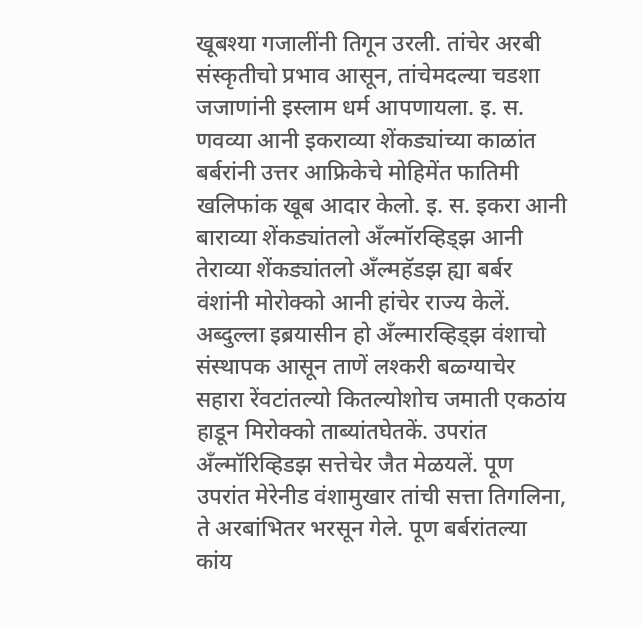खूबश्या गजालींनी तिगून उरली. तांचेर अरबी संस्कृतीचो प्रभाव आसून, तांचेमदल्या चडशा जजाणांनी इस्लाम धर्म आपणायला. इ. स. णवव्या आनी इकराव्या शेंकड्यांच्या काळांत बर्बरांनी उत्तर आफ्रिकेचे मोहिमेंत फातिमी खलिफांक खूब आदार केलो. इ. स. इकरा आनी बाराव्या शेंकड्यांतलो अँल्मॉरव्हिड्झ आनी तेराव्या शेंकड्यांतलो अँल्महॅडझ ह्या बर्बर वंशांनी मोरोक्को आनी हांचेर राज्य केलें. अब्दुल्ला इब्रयासीन हो अँल्मारव्हिड्झ वंशाचो संस्थापक आसून ताणें लश्करी बळ्ग्याचेर सहारा रेंवटांतल्यो कितल्योशोच जमाती एकठांय हाडून मिरोक्को ताब्यांतघेतकें. उपरांत अँल्मॉरिव्हिडझ सत्तेचेर जैत मेळयलें. पूण उपरांत मेरेनीड वंशामुखार तांची सत्ता तिगलिना, ते अरबांभितर भरसून गेले. पूण बर्बरांतल्या कांय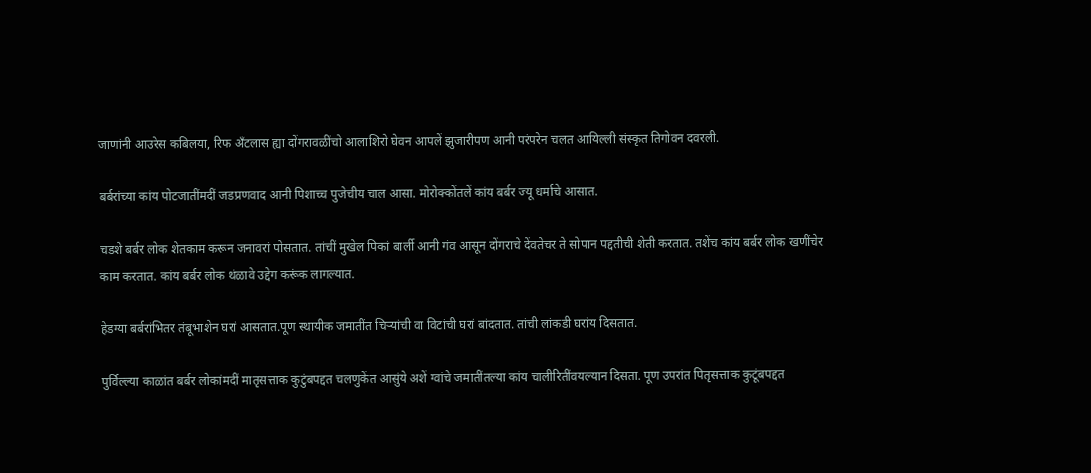जाणांनी आउरेस कबिलया, रिफ अँटलास ह्या दोंगरावळींचो आलाशिरो घेवन आपलें झुजारीपण आनी परंपरेन चलत आयिल्ली संस्कृत तिगोवन दवरली.

बर्बरांच्या कांय पोटजातींमदीं जडप्रणवाद आनी पिशाच्च पुजेचीय चाल आसा. मोरोक्कोंतलें कांय बर्बर ज्यू धर्माचे आसात.

चडशे बर्बर लोक शेतकाम करून जनावरां पोसतात. तांचीं मुखेल पिकां बार्ली आनी गंव आसून दोंगराचे देंवतेचर ते सोपान पद्दतीची शेती करतात. तशेंच कांय बर्बर लोक खणींचेर काम करतात. कांय बर्बर लोक थंळावे उद्देग करूंक लागल्यात.

हेडग्या बर्बरांभितर तंबूभाशेन घरां आसतात.पूण स्थायीक जमातींत चिऱ्यांची वा विटांची घरां बांदतात. तांची लांकडी घरांय दिसतात.

पुर्विल्ल्या काळांत बर्बर लोकांमदीं मातृसत्ताक कुटुंबपद्दत चलणुकेंत आसुंये अशें ग्वांचे जमातींतल्या कांय चालीरितींवयल्यान दिसता. पूण उपरांत पितृसत्ताक कुटूंबपद्दत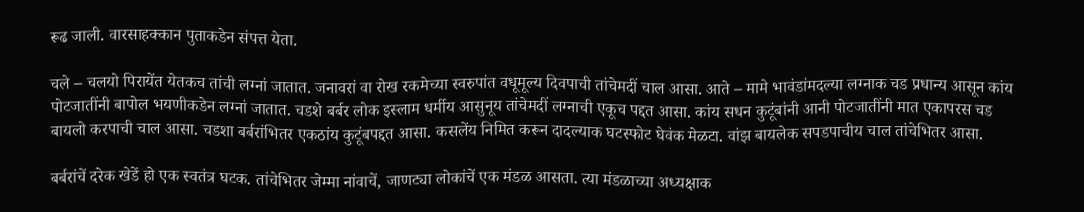रूढ जाली. वारसाहक्कान पुताकडेन संपत्त येता.

चले – चलयो पिरायेंत येतकच तांची लग्नां जातात. जनावरां वा रोख रकमेच्या स्वरुपांत वधूमूल्य दिवपाची तांचेमदीं चाल आसा. आते – मामे भावंडांमदल्या लग्नाक चड प्रधान्य आसून कांय पोटजातींनी बापोल भयणीकडेन लग्नां जातात. चडशे बर्बर लोक इस्लाम धर्मीय आसुनूय तांचेमदीं लग्नाची एकूच पद्दत आसा. कांय सधन कुटूंबांनी आनी पोटजातींनी मात एकापरस चड बायलो करपाची चाल आसा. चडशा बर्बरांभितर एकठांय कुटूंबपद्दत आसा. कसलेंय निमित करून दादल्याक घटस्फोट घेवंक मेळटा. वांझ बायलेक सपडपाचीय चाल तांचेभितर आसा.

बर्बरांचें दरेक खेडें हो एक स्वतंत्र घटक. तांचेभितर जेम्मा नांवाचें, जाणट्या लोकांचें एक मंडळ आसता. त्या मंडळाच्या अध्यक्षाक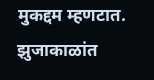मुकद्दम म्हणटात. झुजाकाळांत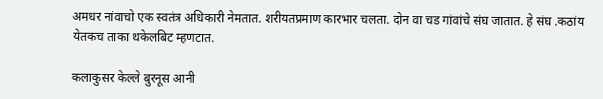अमधर नांवाचो एक स्वतंत्र अधिकारी नेमतात. शरीयतप्रमाण कारभार चलता. दोन वा चड गांवांचे संघ जातात. हे संघ .कठांय येतकच ताका थकेलबिट म्हणटात.

कलाकुसर केल्ले बुरनूस आनी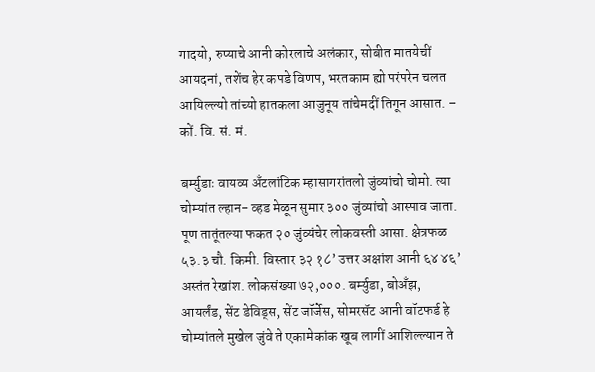गादयो, रुप्याचे आनी कोरलाचे अलंकार, सोबीत मातयेचीं आयदनां, तशेंच हेर कपडे विणप, भरतकाम ह्यो परंपरेन चलत आयिल्ल्यो तांच्यो हातकला आजुनूय तांचेमदीं तिगून आसात. – कों. वि. सं. मं.

बर्म्युडाः वायव्य अँटलांटिक म्हासागरांतलो जुंव्यांचो चोमो. त्या चोम्यांत ल्हान- व्हड मेळून सुमार ३०० जुंव्यांचो आस्पाव जाता. पूण तातूंतल्या फकत २० जुंव्यंचेर लोकवस्ती आसा. क्षेत्रफळ ५३.३ चौ. किमी. विस्तार ३२ १८’ उत्तर अक्षांश आनी ६४ ४६’ अस्तंत रेखांश. लोकसंख्या ७२,०००. बर्म्युडा, बोअँझ, आयर्लंड, सेंट डेविड्स, सेंट जॉर्जेस, सोमरसॅट आनी वॉटफर्ड हे चोम्यांतले मुखेल जुंवे ते एकामेकांक खूब लागीं आशिल्ल्यान ते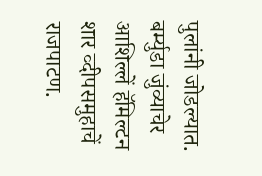पुलांनी जोडल्यात. बर्म्युडा जुंव्याचेर आशिल्लें हॅमिल्टन शार व्दीपसमुहाचें राजपाटण.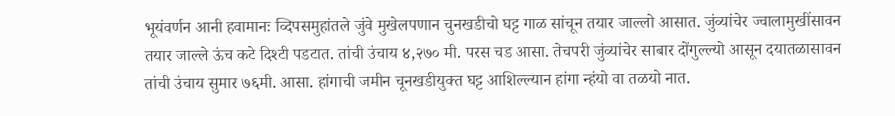भूयंवर्णन आनी हवामानः व्दिपसमुहांतले जुंवे मुखेलपणान चुनखडीचो घट्ट गाळ सांचून तयार जाल्लो आसात. जुंव्यांचेर ज्वालामुखींसावन तयार जाल्ले ऊंच कटे दिश्टी पडटात. तांची उंचाय ४,२७० मी. परस चड आसा. तेचपरी जुंव्यांचेर साबार दोंगुल्ल्यो आसून दयातळासावन तांची उंचाय सुमार ७६मी. आसा. हांगाची जमीन चूनखडीयुक्त घट्ट आशिल्ल्यान हांगा न्हंयो वा तळयो नात.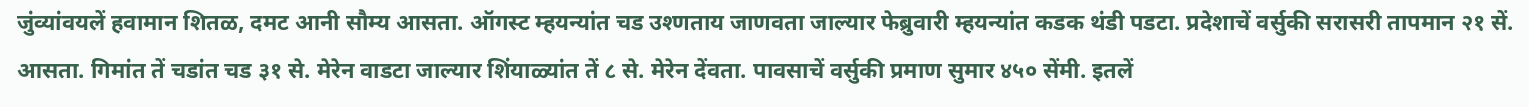जुंव्यांवयलें हवामान शितळ, दमट आनी सौम्य आसता. ऑगस्ट म्हयन्यांत चड उश्णताय जाणवता जाल्यार फेब्रुवारी म्हयन्यांत कडक थंडी पडटा. प्रदेशाचें वर्सुकी सरासरी तापमान २१ सें. आसता. गिमांत तें चडांत चड ३१ से. मेरेन वाडटा जाल्यार शिंयाळ्यांत तें ८ से. मेरेन देंवता. पावसाचें वर्सुकी प्रमाण सुमार ४५० सेंमी. इतलें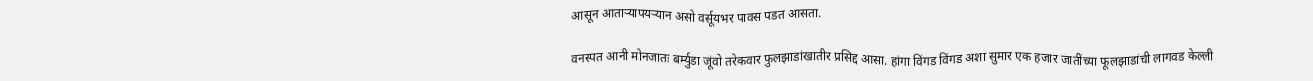आसून आताऱ्यापयऱ्यान असो वर्सूयभर पावस पडत आसता.

वनस्पत आनी मोनजातः बर्म्युडा जूंवो तरेकवार फुलझाडांखातीर प्रसिद्द आसा. हांगा विंगड विंगड अशा सुमार एक हजार जातींच्या फूलझाडांची लागवड केल्ली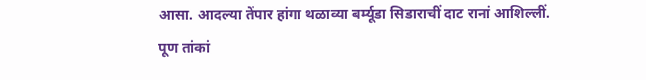आसा. आदल्या तेंपार हांगा थळाव्या बर्म्यूडा सिडाराचीं दाट रानां आशिल्लीं. पूण तांकां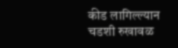कीड लागिल्ल्यान चडशी रुखावळ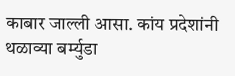काबार जाल्ली आसा. कांय प्रदेशांनी थळाव्या बर्म्युडा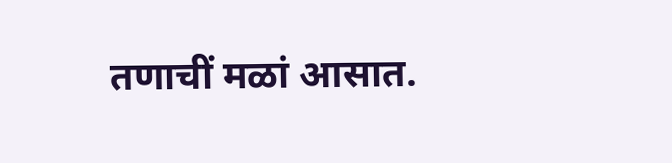तणाचीं मळां आसात.